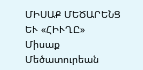ՄԻՍԱՔ ՄԵԾԱՐԵՆՑ ԵՒ «ՀԻՒՂԸ»
Միսաք Մեծատուրեան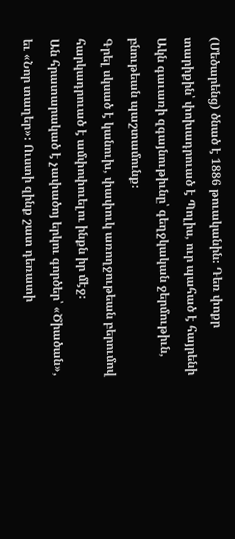(Մեծարենց) ծնած է 1886 թուականին։ Դեռ փոքր տարիքին՝ փոխադրուած է Պոլիս, ուր պահած է հայրենի Ակն գաւառի զգայնութիւնը՝ գեղջկական ջերմութիւն, բնութեան պաշտամունք։
Գրել սկսած է կանուխ, փափուկ առողջութեան բերումով հարկադրուած է ամփոփուելու ինքն իր մէջ։
Ան հրատարակած է չափածոյ երկու գործեր՝ «Ծիածան», եւ «Նոր տաղեր»։ Ուստի զինք շատ դեռատի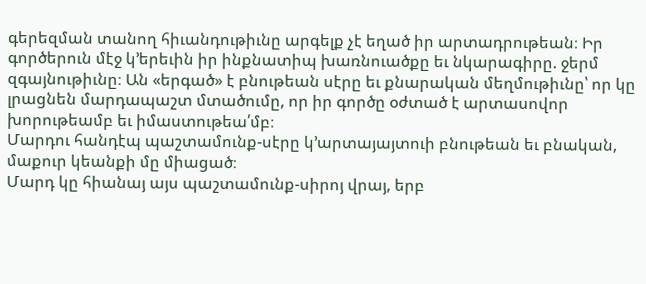գերեզման տանող հիւանդութիւնը արգելք չէ եղած իր արտադրութեան։ Իր գործերուն մէջ կ՚երեւին իր ինքնատիպ խառնուածքը եւ նկարագիրը. ջերմ զգայնութիւնը։ Ան «երգած» է բնութեան սէրը եւ քնարական մեղմութիւնը՝ որ կը լրացնեն մարդապաշտ մտածումը, որ իր գործը օժտած է արտասովոր խորութեամբ եւ իմաստութեա՛մբ։
Մարդու հանդէպ պաշտամունք-սէրը կ՚արտայայտուի բնութեան եւ բնական, մաքուր կեանքի մը միացած։
Մարդ կը հիանայ այս պաշտամունք-սիրոյ վրայ, երբ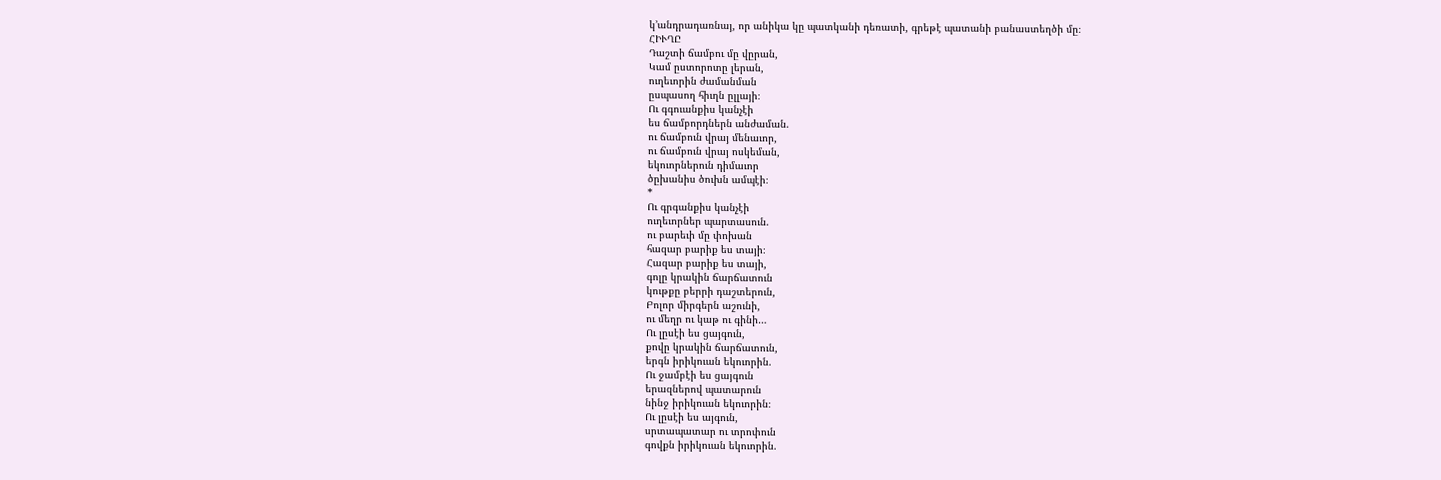կ՚անդրադառնայ, որ անիկա կը պատկանի դեռատի, գրեթէ պատանի բանաստեղծի մը։
ՀԻՒՂԸ
Դաշտի ճամբու մը վըրան,
Կամ ըստորոտը լերան,
ուղեւորին ժամանման
ըսպասող հիւղն ըլլայի։
Ու գգուանքիս կանչէի
ես ճամբորդներն անժաման.
ու ճամբուն վրայ մենաւոր,
ու ճամբուն վրայ ոսկեման,
եկուորներուն դիմաւոր
ծըխանիս ծուխն ամպէի։
*
Ու գրգանքիս կանչէի
ուղեւորներ պարտասուն.
ու բարեւի մը փոխան
հազար բարիք ես տայի։
Հազար բարիք ես տայի,
գոլը կրակին ճարճատուն
կութքը բերրի դաշտերուն,
Բոլոր միրգերն աշունի,
ու մեղր ու կաթ ու գինի…
Ու լըսէի ես ցայգուն,
քովը կրակին ճարճատուն,
երգն իրիկուան եկուորին.
Ու ջամբէի ես ցայգուն
երազներով պատարուն
նինջ իրիկուան եկուորին։
Ու լըսէի ես այգուն,
սրտապատար ու տրոփուն
գովքն իրիկուան եկուորին.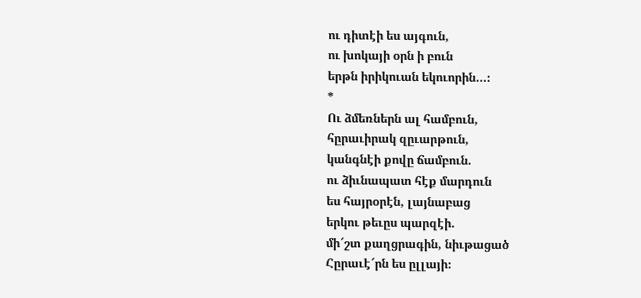ու դիտէի ես այգուն,
ու խոկայի օրն ի բուն
երթն իրիկուան եկուորին…։
*
Ու ձմեռներն ալ համբուն,
հըրաւիրակ զըւարթուն,
կանգնէի քովը ճամբուն.
ու ձիւնապատ հէք մարդուն
ես հայրօրէն, լայնաբաց
երկու թեւըս պարզէի.
մի՜շտ քաղցրագին, նիւթացած
Հըրաւէ՜րն ես ըլլայի։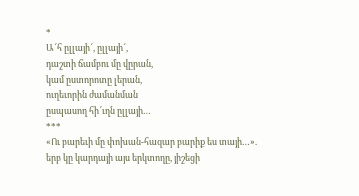*
Ա՜հ ըլլայի՜, ըլլայի՜,
դաշտի ճամբու մը վըրան,
կամ ըստորոտը լերան,
ուղեւորին ժամանման
ըսպասող հի՜ւղն ըլլայի…
***
«Ու բարեւի մը փոխան-հազար բարիք ես տայի…». երբ կը կարդայի այս երկտողը, յիշեցի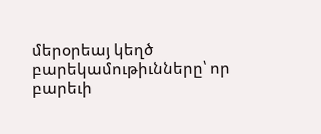մերօրեայ կեղծ բարեկամութիւնները՝ որ բարեւի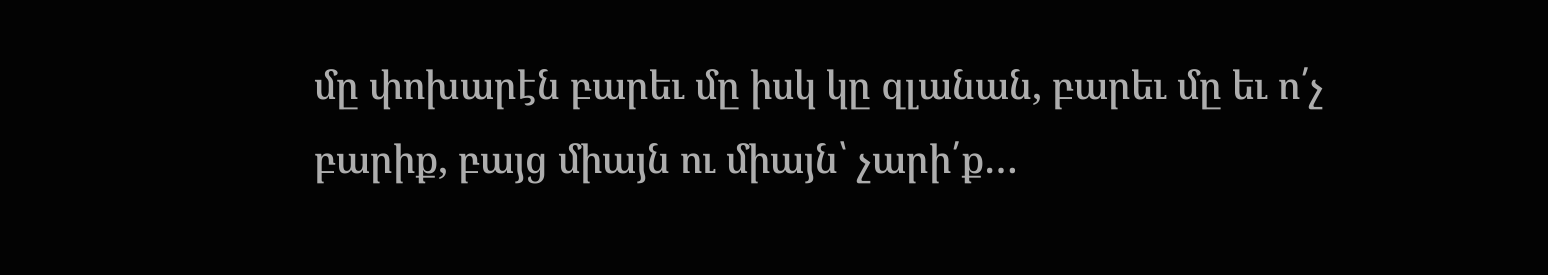մը փոխարէն բարեւ մը իսկ կը զլանան, բարեւ մը եւ ո՛չ բարիք, բայց միայն ու միայն՝ չարի՛ք…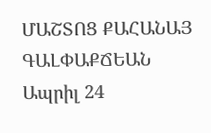ՄԱՇՏՈՑ ՔԱՀԱՆԱՅ ԳԱԼՓԱՔՃԵԱՆ
Ապրիլ 24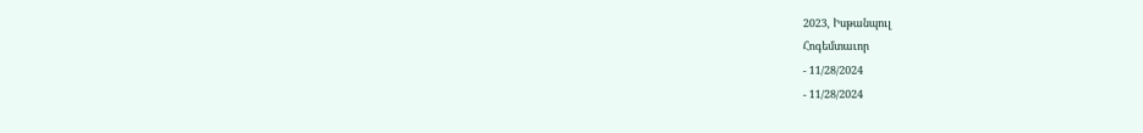2023, Իսթանպուլ
Հոգեմտաւոր
- 11/28/2024
- 11/28/2024